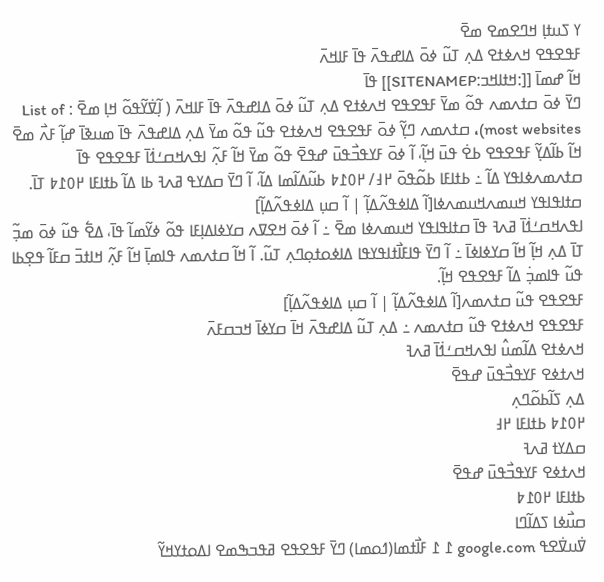ߌ ߖߎߙߊ߲ ߞߣߐߘߐ ߘߐ߫
ߓߟߐߟߐ ߞߍߦߙߐ ߡߍ߲ ߠߎ߬ ߦߋ߫ ߡߊߝߟߍ߫ ߟߊ߫ ߓߊߞߍ߫
ߞߊ߬ ߝߘߊ߫ [[:ߞߙߊߞߏ:SITENAMEP]] ߟߊ߫
ߣߌ߫ ߦߋ߫ ߛߙߍߘߍ ߟߋ߬ ߘߌ߫ ߓߟߐߟߐ ߞߍߦߙߐ ߡߍ߲ ߠߎ߬ ߦߋ߫ ߡߊߝߟߍ߫ ߟߊ߫ ߓߊߞߍ߫ ( ߊ߲߬ߜ߭ߌ߬ߟߋ߬ ߞߊ߲ ߘߐ߫ : List of most websites)، ߛߙߍߘߍ ߣߌ߲߬ ߦߋ߫ ߓߟߐߟߐ ߞߍߦߙߐ ߟߎ߬ ߟߋ߬ ߘߌ߫ ߡߍ߲ ߡߊߝߟߍ߫ ߟߊ߫ ߘߎߢߊ߫ ߝߊ߲߬ ߓߍ߯ ߘߐ߫ ߞߊ߬ ߕߊ߬ߡߌ߲߬ ߓߟߐߟߐ ߕߐ߭ ߟߎ߫ ߞߊ߲߬، ߊ߬ ߦߋ߫ ߓߌߟߏ߯ߟߎ߫ ߝߟߐ߫ ߟߋ߬ ߘߌ߫ ߞߊ߬ ߓߍ߲߬ ߊߟߍߞߛߑߗ߭ߊ߫ ߓߟߐߟߐ ߟߊ߫ ߛߙߍߘߍߦߊߟߌ ߡߊ߬ ߸ ߕߙߊߓߊ ߕߋ߬ߟߋ߫ ߂߃/ ߂߀߁߈ ߕߎ߬ߡߊ߬ߘߊ ߡߊ߬، ߊ߬ ߣߌ߫ ߛߡߌߟ ߥߍߔ ߕߊ ߡߊ߬ ߕߙߊߓߊ ߂߀߁߈ ߠߊ߫.
ߛߙߊߟߊߟߌ ߞߎߘߍߞߎߘߍߦߊ[ߊ߬ ߡߊߦߟߍ߬ߡߊ߲߬ | ߊ߬ ߛߎ߲ ߡߊߦߟߍ߬ߡߊ߲߬]
ߊߟߍߞߛߑߗ߭ߊ߫ ߥߍߔ ߟߊ߫ ߛߙߊߟߊߟߌ ߞߎߘߍߦߊ ߘߐ߫ ߸ ߊ߬ ߦߋ߫ ߞߐߜߍ ߛߌߦߊߡߊ߲ߓߊ ߟߋ߬ ߦߌ߬ߘߊ߬ ߟߊ߫، ߡߐ߱ ߟߎ߬ ߦߋ߫ ߘߏ߲߬ ߠߊ߫ ߡߍ߲ ߞߊ߲߬ ߞߊ߬ ߛߌߦߊߦߊ߫ ߸ ߊ߬ ߣߌ߫ ߟߊߓߊ߯ߙߊߟߌߟߊ ߡߊߦߋߙߋ߲ߣߍ߲ ߠߎ߬. ߊ߬ ߞߊ߬ ߛߙߍߘߍ ߟߊߘߊ߲߫ ߞߊ߬ ߓߍ߲߬ ߞߊߙߏ߫ ߛߓߊ߬ ߟߐ߲ߕߊ ߟߎ߬ ߟߊߘߏ߲߭ ߡߊ߬ ߓߟߐߟߐ ߞߊ߲߬.
ߓߟߐߟߐ ߟߎ߬ ߛߙߍߘߍ[ߊ߬ ߡߊߦߟߍ߬ߡߊ߲߬ | ߊ߬ ߛߎ߲ ߡߊߦߟߍ߬ߡߊ߲߬]
ߓߟߐߟߐ ߞߍߦߙߐ ߟߎ߬ ߛߙߍߘߍ ߸ ߡߍ߲ ߠߎ߬ ߡߊߝߟߍ߫ ߞߊ߫ ߛߌߦߊ߫ ߞߏߛߓߍ߫
ߞߍߦߙߐ ߡߊ߬ߘߎ߮ ߊߟߍߞߛߑߗ߭ߊ߫ ߥߍߔ
ߞߍߙߦߐ ߓߌߟߏ߯ߟߎ߫ ߝߟߐ߫
ߡߍ߲ ߖߊ߬ߕߋ߬ߣߍ߲
߂߀߁߈ ߕߙߊߓߊ ߂߃
ߛߡߌߙ ߥߍߔ
ߞߍߙߦߐ ߓߌߟߏ߯ߟߎ߫ ߝߟߐ߫
ߕߙߊߓߊ ߂߀߁߈
ߛߎ߯ߦߊ ߖߡߊ߬ߣߊ
ߜ߭ߎߜ߭ߐߟ google.com ߁ ߁ ߓߊ߯ߙߘߊ(ߗߋߘߊ) ߣߌ߫ ߓߟߐߟߐ ߥߟߏߒߘߐ ߊߡߋߙߌߞߌ߬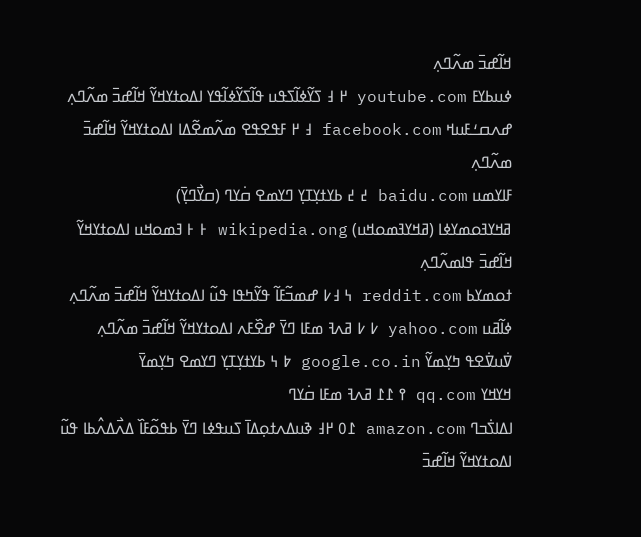ߞߊ߬ߝߏ߫ ߘߍ߬ߣߍ߲
ߦߎߕߌߓ youtube.com ߂ ߃ ߖߌ߬ߦߊ߬ߖߟߎ ߟߊ߬ߖߌ߬ߦߊ߬ߟߌ ߊߡߋߙߌߞߌ߬ ߞߊ߬ߝߏ߫ ߘߍ߬ߣߍ߲
ߝߍߛߑߓߎߞ facebook.com ߃ ߂ ߓߟߐߟߐ ߘߍ߬ߘߐ߬ߡߊ ߊߡߋߙߌߞߌ߬ ߞߊ߬ߝߏ߫ ߘߍ߬ߣߍ߲
ߓߊߌߘߎ baidu.com ߄ ߄ ߕߌߙߌ߲ߠߌ߲ ߣߌߘߐ ߛ߭ߌߣ (ߛߌ߯ߣߌ߲߫)
ߥߞߌߔߋߘߌߦߊ (ߥߞߌߔߘߋߞߎ) wikipedia.ong ߅ ߅ ߔߘߋߞߎ ߊߡߋߙߌߞߌ߬ ߞߊ߬ߝߏ߫ ߟߊߘߍ߬ߣߍ߲
ߙߋߘߌߕ reddit.com ߆ ߃߇ ߝߘߏ߬ߓߊ߬ ߟߌ߬ߤߟߊ ߟߎ߬ ߊߡߋߙߌߞߌ߬ ߞߊ߬ߝߏ߫ ߘߍ߬ߣߍ߲
ߦߊ߬ߥߎ yahoo.com ߇ ߇ ߥߍߔ ߘߓߊ ߣߌ߫ ߝߐ߰ߓߍ ߊߡߋߙߌߞߌ߬ ߞߊ߬ߝߏ߫ ߘߍ߬ߣߍ߲
ߜ߭ߎߜ߭ߐߟ ߤߌ߲ߘߌ߬ google.co.in ߈ ߆ ߕߌߙߌ߲ߠߌ߲ ߣߌߘߐ ߤߌ߲ߘߌ߫
ߞߌߞߌ qq.com ߉ ߁߁ ߥߍߔ ߘߓߊ ߛ߭ߌߣ
ߊߡߊߖ߭ߏߣ amazon.com ߁߀ ߂߃ ߢߎߡߍߙߋ߲ߡߊ߫ ߖߎߟߦߊ ߣߌ߫ ߕߟߋ߬ߓߊ߰ ߡߍ߯ߡߍ߮ߕߊ ߟߎ߬ ߊߡߋߙߌߞߌ߬ ߞߊ߬ߝߏ߫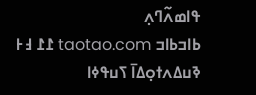ߟߊߘߍ߬ߣߍ߲
ߕߊߏߕߊߏ taotao.com ߁߁ ߃߅ ߢߎߡߍߙߋ߲ߡߊ߫ ߖߎߟߦߊ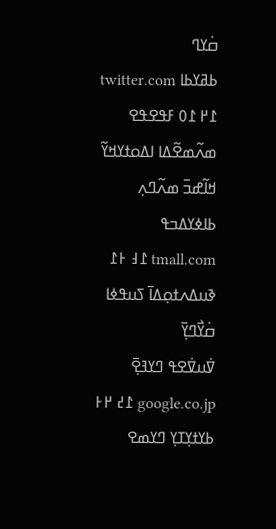ߛ߭ߌߣ
ߕߥߌߕߊ twitter.com ߁߂ ߁߀ ߓߟߐߟߐ ߘߍ߬ߘߐ߬ߡߊ ߊߡߋߙߌߞߌ߬ ߞߊ߬ߝߏ߫ ߘߍ߬ߣߍ߲
ߕߊߦߌߡߏߟ tmall.com ߁߃ ߅߁ ߢߎߡߍߙߋ߲ߡߊ߫ ߖߎߟߦߊ ߛ߭ߌ߯ߣߌ߲߫
ߜ߭ߎߜ߭ߐߟ ߣߌߔߐ߲߫ google.co.jp ߁߄ ߂߅ ߕߌߙߌ߲ߠߌ߲ ߣߌߘߐ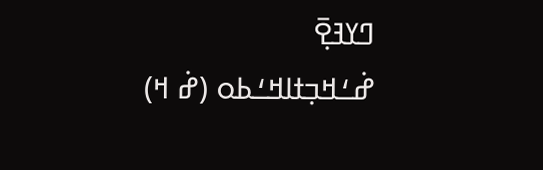ߣߌߔߐ߲߫
ߝ߭ߑߞߏ߲ߙߊߞߑߕߋ (ߝ߭ ߞ)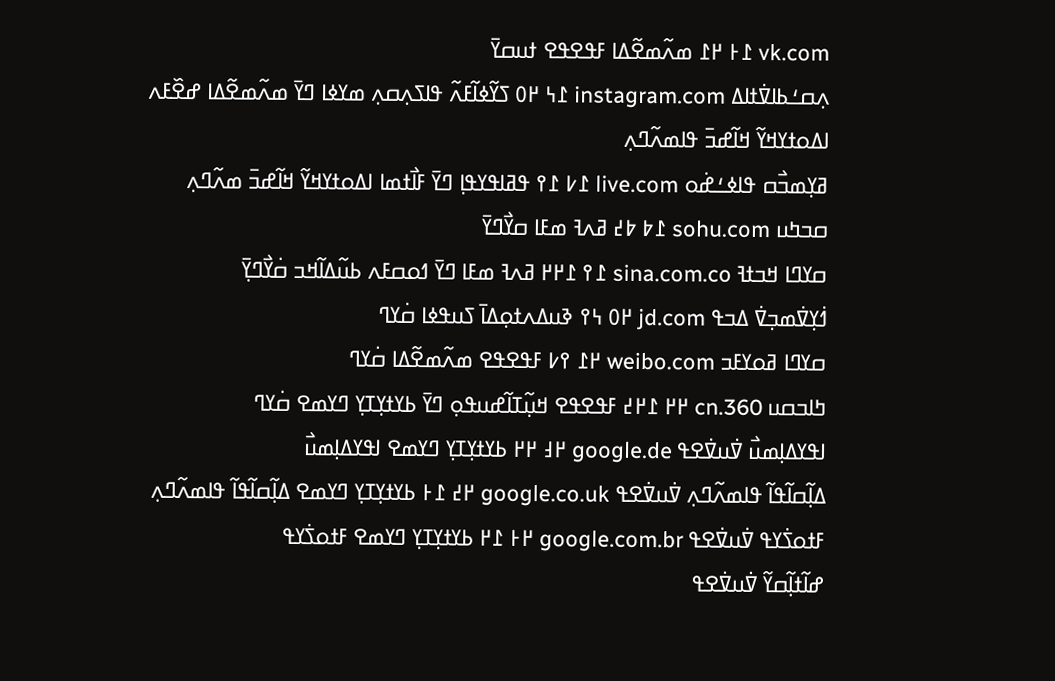vk.com ߁߅ ߂߁ ߘߍ߬ߘߐ߬ߡߊ ߓߟߐߟߐ ߙߎߛߌ߫
ߍ߲ߛߑߕߊߜ߭ߙߊߡ instagram.com ߁߆ ߂߀ ߖߌ߬ߦߊ߬ߓߍ߬ ߟߊߖߍ߲ߛߍ߲ ߘߌߦߊ ߣߌ߫ ߘߍ߬ߘߐ߬ߡߊ ߝߐ߰ߓߍ ߊߡߋߙߌߞߌ߬ ߞߊ߬ߝߏ߫ ߟߊߘߍ߬ߣߍ߲
ߥߌ߲ߘߏ߯ߛ ߟߊߦߑߝ߭ߋ live.com ߁߇ ߁߉ ߟߥߊߟߌߟߊ߲ ߣߌ߫ ߓߊ߯ߙߘߊ ߊߡߋߙߌߞߌ߬ ߞߊ߬ߝߏ߫ ߘߍ߬ߣߍ߲
ߛߏߤߎ sohu.com ߁߈ ߈߄ ߥߍߔ ߘߓߊ ߛߌ߯ߣߌ߫
ߛߌߣߊ ߞߏߙߔ sina.com.co ߁߉ ߁߂߂ ߥߍߔ ߘߓߊ ߣߌ߫ ߗߋߛߓߍ ߕߎ߬ߡߊ߬ߞߏ ߛ߭ߌ߯ߣߌ߲߫
ߗ߭ߌ߲ߜ߭ߘߏ߲ߜ߭ ߡߏߟ jd.com ߂߀ ߆߉ ߢߎߡߍߙߋ߲ߡߊ߫ ߖߎߟߦߊ ߛ߭ߌߣ
ߛߌߣߊ ߥߋߌߓߏ weibo.com ߂߁ ߉߇ ߓߟߐߟߐ ߘߍ߬ߘߐ߬ߡߊ ߛ߭ߌߣ
ߤߊߏߛߎ 360.cn ߂߂ ߁߂߄ ߓߟߐߟߐ ߞߎ߲߬ߠߊ߬ߝߎߟߋ߲ ߣߌ߫ ߕߌߙߌ߲ߠߌ߲ ߣߌߘߐ ߛ߭ߌߣ
ߊߟߌߡߊ߲ߘߎ߯ ߜ߭ߎߜ߭ߐߟ google.de ߂߃ ߂߂ ߕߌߙߌ߲ߠߌ߲ ߣߌߘߐ ߊߟߌߡߊ߲ߘߎ߯
ߡߊ߲߬ߛߊ߬ߟߊ߬ ߟߊߘߍ߬ߣߍ߲ ߜ߭ߎߜ߭ߐߟ google.co.uk ߂߄ ߁߅ ߕߌߙߌ߲ߠߌ߲ ߣߌߘߐ ߡߊ߲߬ߛߊ߬ߟߊ߬ ߟߊߘߍ߬ߣߍ߲
ߓߙߋߖ߭ߌߟ ߜ߭ߎߜ߭ߐߟ google.com.br ߂߅ ߁߂ ߕߌߙߌ߲ߠߌ߲ ߣߌߘߐ ߓߙߋߖ߭ߌߟ
ߝߊ߬ߙߊ߲߬ߛߌ߬ ߜ߭ߎߜ߭ߐߟ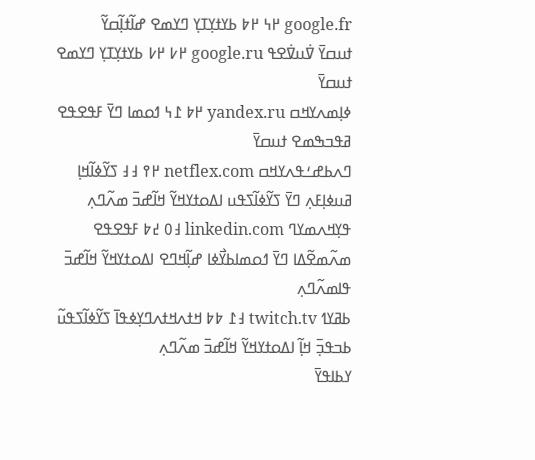google.fr ߂߆ ߂߈ ߕߌߙߌ߲ߠߌ߲ ߣߌߘߐ ߝߊ߬ߙߊ߲߬ߛߌ߬
ߙߎߛߌ߫ ߜ߭ߎߜ߭ߐߟ google.ru ߂߇ ߂߇ ߕߌߙߌ߲ߠߌ߲ ߣߌߘߐ ߙߎߛߌ߫
ߦߊ߲ߘߍߌߞߛ yandex.ru ߂߈ ߁߆ ߗߋߘߊ ߣߌ߫ ߓߟߐߟߐ ߥߟߏߒߘߐ ߙߎߛߌ߫
ߣߍߕߝߑߟߍߌߞߛ netflex.com ߂߉ ߃߃ ߖߌ߬ߦߊ߬ߞߊ߲ ߥߎߦߊ߲ߓߍ߲ ߣߌ߫ ߖߌ߬ߦߊ߬ߖߟߎ ߊߡߋߙߌߞߌ߬ ߞߊ߬ߝߏ߫ ߘߍ߬ߣߍ߲
ߟߌ߲ߞߍߘߌߣ linkedin.com ߃߀ ߄߈ ߓߟߐߟߐ ߘߍ߬ߘߐ߬ߡߊ ߣߌ߫ ߗߋߘߊߕߌ߯ߦߊ ߝߊ߲߬ߞߣߐ ߊߡߋߙߌߞߌ߬ ߞߊ߬ߝߏ߫ ߟߊߘߍ߬ߣߍ߲
ߕߥߌߗ twitch.tv ߃߁ ߈߈ ߞߙߍߞߙߍߣߌ߲ߦߟߊ߫ ߖߌ߬ߦߊ߬ߖߟߎ߬ ߕߏߟߏ߲߫ ߞߊ߲߬ ߊߡߋߙߌߞߌ߬ ߞߊ߬ߝߏ߫ ߘߍ߬ߣߍ߲
ߌߕߊߟߌ߫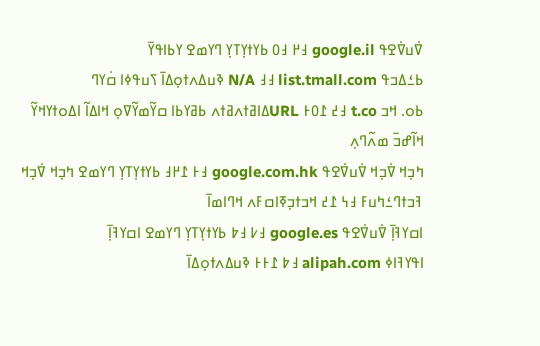ߜ߭ߎߜ߭ߐߟ google.il ߃߂ ߃߀ ߕߌߙߌ߲ߠߌ߲ ߣߌߘߐ ߌߕߊߟߌ߫
ߕߑߡߏߟ list.tmall.com ߃߃ N/A ߢߎߡߍߙߋ߲ߡߊ߫ ߖߎߟߦߊ ߛ߭ߌߣ
ߕߋ. ߞߏ t.co ߃߄ ߁߀߅ URLߡߊߥߙߍߥߙߍ ߕߥߌߕߊ ߛߌ߬ߘߌ߬ߜߋ߲ ߞߊߡߊ߬ ߊߡߋߙߌߞߌ߬ ߞߊ߬ߝߏ߫ ߘߍ߬ߣߍ߲
ߤߏ߲ߞ ߜ߭ߏ߲ߞ ߜ߭ߎߜ߭ߐߟ google.com.hk ߃߅ ߁߂߃ ߕߌߙߌ߲ߠߌ߲ ߣߌߘߐ ߤߏ߲ߞ ߜ߭ߏ߲ߞ
ߔߏߙߣߑߤߎߓ ߃߆ ߁߄ ߞߏߙߏ߲ߧߊߛߓߍ ߞߣߊߘߊ߫
ߊߛߌߔߊ߲߫ ߜ߭ߎߜ߭ߐߟ google.es ߃߇ ߃߈ ߕߌߙߌ߲ߠߌ߲ ߣߌߘߐ ߊߛߌߔߊ߲߫
ߊߟߌߔߊߦ alipah.com ߃߈ ߁߅߅ ߢߎߡߍߙߋ߲ߡߊ߫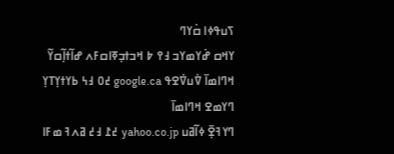ߖߎߟߦߊ ߛ߭ߌߣ
ߌߞߛ ߝ߭ߌߘߌߏ ߃߉ ߈ ߞߏߙߏ߲ߧߊߛߓߍ ߝߊ߬ߙߊ߲߬ߛߌ߬
ߞߣߊߘߊ߫ ߜ߭ߎߜ߭ߐߟ google.ca ߄߀ ߃߆ ߕߌߙߌ߲ߠߌ߲ ߣߌߘߐ ߞߣߊߘߊ߫
ߣߌߔߐ߲߫ ߦߊ߬ߥߎ yahoo.co.jp ߄߁ ߃߄ ߥߍߔ ߘߓߊ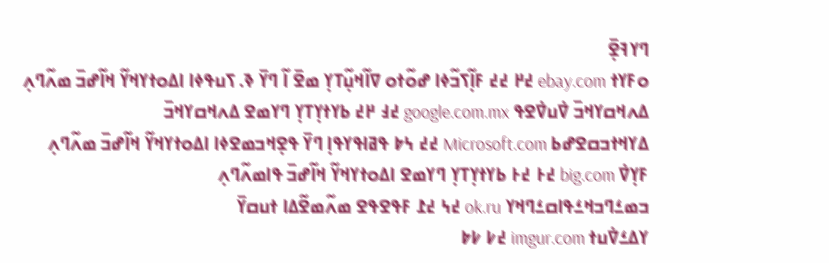ߣߌߔߐ߲߫
ߋߓߌߙ ebay.com ߄߂ ߄߄ ߓߊ߲߬ߖߏ߬ߦߊ ߝߋ߬ߙߋ ߜߊ߬ߞߎ߲߬ߠߌ߲ ߘߐ߫ ߊ߬ ߣߌ߫ ߢ. ߖߎߟߦߊ ߊߡߋߙߌߞߌ߬ ߞߊ߬ߝߏ߫ ߘߍ߬ߣߍ߲
ߡߍߞߛߌߞߏ߫ ߜ߭ߎߜ߭ߐߟ google.com.mx ߄߃ ߂߄ ߕߌߙߌ߲ߠߌ߲ ߣߌߘߐ ߡߍߞߛߌߞߏ߫
ߡߌߞߙߏߛߐߝߕ Microsoft.com ߄߄ ߆߈ ߟߥߊߟߌߟߊ߲ ߣߌ߫ ߟߐ߲ߞߏߘߐߦߊ ߊߡߋߙߌߞߌ߬ ߞߊ߬ߝߏ߫ ߘߍ߬ߣߍ߲
ߓߌ߲ߜ߭ big.com ߄߅ ߄߅ ߕߌߙߌ߲ߠߌ߲ ߣߌߘߐ ߊߡߋߙߌߞߌ߬ ߞߊ߬ߝߏ߫ ߟߊߘߍ߬ߣߍ߲
ߏߘߑߣߏߞߑߟߊߛߑߣߞߌ ok.ru ߄߆ ߄߁ ߓߟߐߟߐ ߘߍ߬ߘߐ߬ߡߊ ߙߎߛߌ߫
ߌߡߑߜ߭ߎߙ imgur.com ߄߇ ߇߈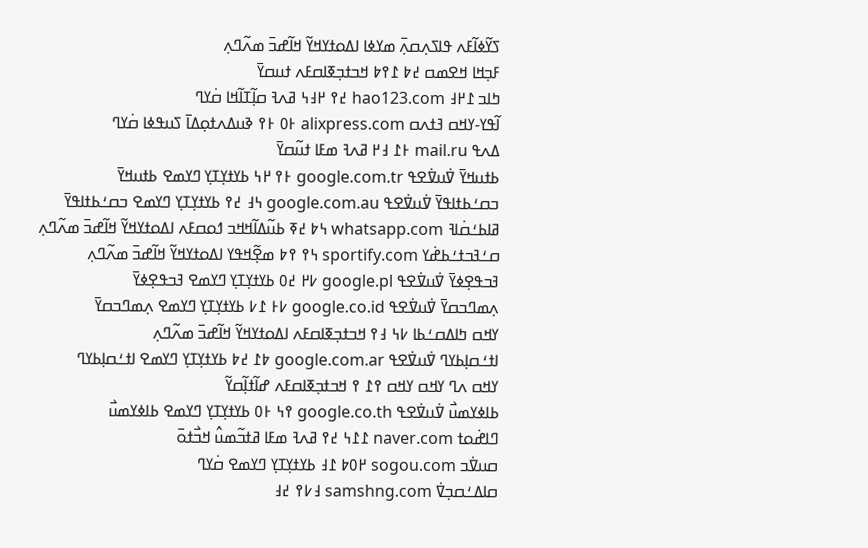ߖߌ߬ߦߊ߬ߓߍ ߟߊߖߍ߲ߛߍ߲߫ ߘߌߦߊ ߊߡߋߙߌߞߌ߬ ߞߊ߬ߝߏ߫ ߘߍ߬ߣߍ߲
ߓߏ߲ߞߊ ߞߐߘߛ ߄߈ ߁߉߈ ߞߏߙߏ߲ߧߊߛߓߍ ߙߎߛߌ߫
ߤߊߏ ߁߂߃ hao123.com ߄߉ ߂߃߆ ߥߍߔ ߛߊ߲߬ߠߊ߬ߞߊ ߛ߭ߌߣ
ߊ߬ߟߌ-ߌߞߛ ߔߙߍߛ alixpress.com ߅߀ ߅߉ ߢߎߡߍߙߋ߲ߡߊ߫ ߖߎߟߦߊ ߛ߭ߌߣ
ߡߍߟ mail.ru ߅߁ ߃߂ ߥߍߔ ߘߓߊ ߙߎ߬ߛߌ߫
ߕߙߎߞߌ߫ ߜ߭ߎߜ߭ߐߟ google.com.tr ߅߉ ߂߆ ߕߌߙߌ߲ߠߌ߲ ߣߌߘߐ ߕߙߎߞߌ߫
ߏߛߑߕߙߊߟߌ߫ ߜ߭ߎߜ߭ߐߟ google.com.au ߆߃ ߄߉ ߕߌߙߌ߲ߠߌ߲ ߣߌߘߐ ߏߛߑߕߙߊߟߌ߫
ߥߊߕߑߛ߭ߊߔ whatsapp.com ߆߈ ߄ߧ ߕߎ߬ߡߊ߬ߞߞߏ ߗߋߛߓߍ ߊߡߋߙߌߞߌ߬ ߞߊ߬ߝߏ߫ ߘߍ߬ߣߍ߲
ߛߑߔߏߙߑߕߝ߭ߌ sportify.com ߆߉ ߉߈ ߘߐ߲߬ߞߟߌ ߊߡߋߙߌߞߌ߬ ߞߊ߬ߝߏ߫ ߘߍ߬ߣߍ߲
ߔߏߟߐ߲ߦߌ߫ ߜ߭ߎߜ߭ߐߟ google.pl ߇߂ ߄߀ ߕߌߙߌ߲ߠߌ߲ ߣߌߘߐ ߔߏߟߐ߲ߦߌ߫
ߍ߲ߘߣߏߛߌ߫ ߜ߭ߎߜ߭ߐߟ google.co.id ߇߅ ߁߇ ߕߌߙߌ߲ߠߌ߲ ߣߌߘߐ ߍ߲ߘߣߏߛߌ߫
ߌߞߛ ߤߊߡߛߑߕߊ ߇߆ ߃߉ ߞߏߙߏ߲ߧߊߛߓߍ ߊߡߋߙߌߞߌ߬ ߞߊ߬ߝߏ߫ ߘߍ߬ߣߍ߲
ߊߙߑߛߊ߲ߕߌߣ ߜ߭ߎߜ߭ߐߟ google.com.ar ߈߁ ߄߈ ߕߌߙߌ߲ߠߌ߲ ߣߌߘߐ ߊߙߑߛߊ߲ߕߌߣ
ߌߞߛ ߍߣ ߌߞߛ ߌߞߛ ߉߁ ߉ ߞߏߙߏ߲ߧߊߛߓߍ ߝߊ߬ߙߊ߲߬ߛߌ߬
ߕߊߦߌߘߎ߯ ߜ߭ߎߜ߭ߐߟ google.co.th ߉߆ ߅߀ ߕߌߙߌ߲ߠߌ߲ ߣߌߘߐ ߕߊߦߌߘߎ߯
ߣߊߝ߭ߋߙ naver.com ߁߁߆ ߄߉ ߥߍߔ ߘߓߊ ߥߙߏ߬ߘߎ߮ ߞߏ߯ߙߋ߫
ߛߎߜ߭ߏ sogou.com ߂߀߈ ߁߃ ߕߌߙߌ߲ߠߌ߲ ߣߌߘߐ ߛ߭ߌߣ
ߛߊߡߑߛߏ߲ߜ߭ samshng.com ߃߇߉ ߄߃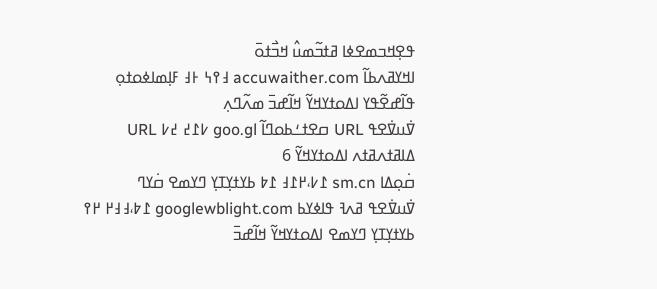ߟߐ߲ߞߏߘߐߦߊ ߥߙߏ߬ߘߎ߮ ߞߏ߯ߙߋ߫
ߊߞߌߥߍߕߊ߬ accuwaither.com ߃߉߆ ߅߃ ߓߊ߲ߘߊߦߋߙߋ߲ ߟߊ߬ߝߐ߬ߟߌ ߊߡߋߙߌߞߌ߬ ߞߊ߬ߝߏ߫ ߘߍ߬ߣߍ߲
ߜ߭ߎߜ߭ߐߟ URL ߛߐߙߑߕߋߣߊ߬ goo.gl ߇߁߄ ߄߇ URL ߡߊߥߙߍߥߙߍ ߊߡߋߙߌߞߌ߬ 6
ߛ߭ߋ߲ߡߊ sm.cn ߁߇،߂߁߃ ߁߈ ߕߌߙߌ߲ߠߌ߲ ߣߌߘߐ ߛ߭ߌߣ
ߜ߭ߎߜ߭ߐߟ ߥߍߔ ߟߊߦߌߕ googlewblight.com ߁߈،߃߃߂ ߂߉ ߕߌߙߌ߲ߠߌ߲ ߣߌߘߐ ߊߡߋߙߌߞߌ߬ ߞߊ߬ߝߏ߫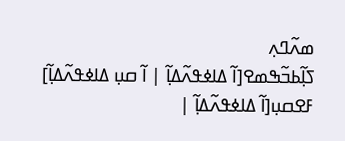ߘߍ߬ߣߍ߲
ߖߊ߲߬ߕߏ߬ߒߘߐ[ߊ߬ ߡߊߦߟߍ߬ߡߊ߲߬ | ߊ߬ ߛߎ߲ ߡߊߦߟߍ߬ߡߊ߲߬]
ߓߐߛߎ߲[ߊ߬ ߡߊߦߟߍ߬ߡߊ߲߬ |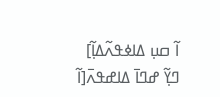ߊ߬ ߛߎ߲ ߡߊߦߟߍ߬ߡߊ߲߬]
ߣߌ߲߬ ߝߣߊ߫ ߡߊߝߟߍ߫[ߊ߬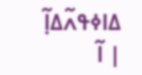ߡߊߦߟߍ߬ߡߊ߲߬ | ߊ߬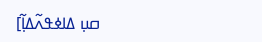ߛߎ߲ ߡߊߦߟߍ߬ߡߊ߲߬]